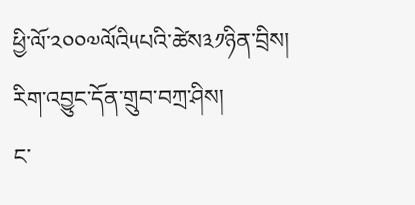ཕྱི་ལོ་༢༠༠༧ལོའི༥པའི་ཚེས༣༡ཉིན་བྲིས།
རིག་འབྱུང་དོན་གྲུབ་བཀྲ་ཤིས།
ང་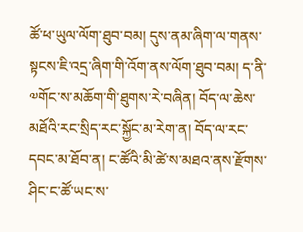ཚོ་ཕ་ཡུལ་ལོག་ཐུབ་བམ། དུས་ནམ་ཞིག་ལ་གནས་སྟངས་ཇི་འདྲ་ཞིག་གི་འོག་ནས་ལོག་ཐུབ་བམ། ད་ནི་༧གོང་ས་མཆོག་གི་ཐུགས་རེ་བཞིན། བོད་ལ་ཆེས་མཐོའི་རང་སྲིད་རང་སྐྱོང་མ་རེག་ན། བོད་ལ་རང་དབང་མ་ཐོབ་ན། ང་ཚོའི་མི་ཚེ་ས་མཐའ་ནས་རྫོགས་ཤིང་ང་ཚོ་ཡང་ས་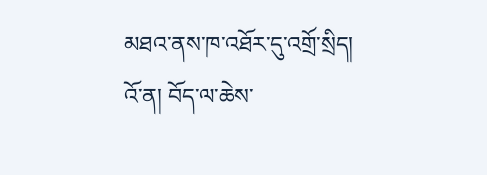མཐའ་ནས་ཁ་འཐོར་དུ་འགྲོ་སྲིད།
འོ་ན། བོད་ལ་ཆེས་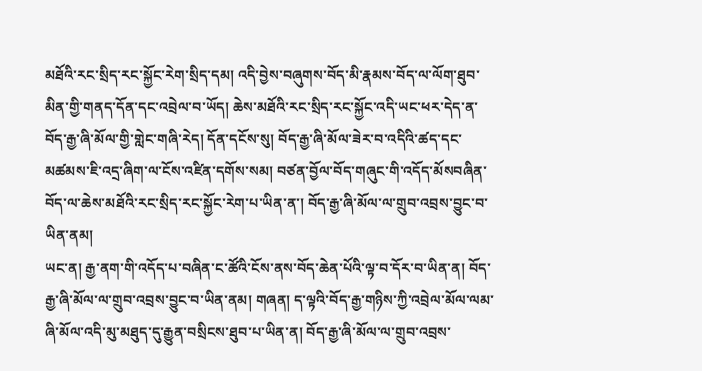མཐོའི་རང་སྲིད་རང་སྐྱོང་རེག་སྲིད་དམ། འདི་བྱེས་བཞུགས་བོད་མི་རྣམས་བོད་ལ་ལོག་ཐུབ་མིན་གྱི་གནད་དོན་དང་འབྲེལ་བ་ཡོད། ཆེས་མཐོའི་རང་སྲིད་རང་སྐྱོང་འདི་ཡང་ཕར་དེད་ན་བོད་རྒྱ་ཞི་མོལ་གྱི་གླེང་གཞི་རེད། དོན་དངོས་སུ། བོད་རྒྱ་ཞི་མོལ་ཟེར་བ་འདིའི་ཚད་དང་མཚམས་ཇི་འདྲ་ཞིག་ལ་ངོས་འཛིན་དགོས་སམ། བཙན་བྱོལ་བོད་གཞུང་གི་འདོད་མོསབཞིན་བོད་ལ་ཆེས་མཐོའི་རང་སྲིད་རང་སྐྱོང་རེག་པ་ཡིན་ན་། བོད་རྒྱ་ཞི་མོལ་ལ་གྲུབ་འབྲས་བྱུང་བ་ཡིན་ནམ།
ཡང་ན། རྒྱ་ནག་གི་འདོད་པ་བཞིན་ང་ཚོའི་ངོས་ནས་བོད་ཆེན་པོའི་ལྟ་བ་དོར་བ་ཡིན་ན། བོད་རྒྱ་ཞི་མོལ་ལ་གྲུབ་འབྲས་བྱུང་བ་ཡིན་ནམ། གཞན། ད་ལྟའི་བོད་རྒྱ་གཉིས་ཀྱི་འབྲེལ་མོལ་ལམ་ཞི་མོལ་འདི་མུ་མཐུད་དུ་རྒྱུན་བསྲིངས་ཐུབ་པ་ཡིན་ན། བོད་རྒྱ་ཞི་མོལ་ལ་གྲུབ་འབྲས་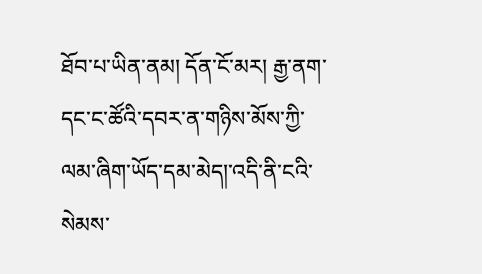ཐོབ་པ་ཡིན་ནམ། དོན་ངོ་མར། རྒྱ་ནག་དང་ང་ཚོའི་དབར་ན་གཉིས་མོས་ཀྱི་ལམ་ཞིག་ཡོད་དམ་མེད།་འདི་ནི་ངའི་སེམས་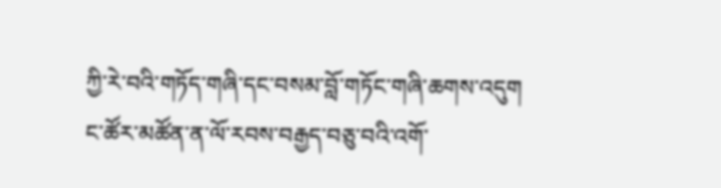ཀྱི་རེ་བའི་གཏོད་གཞི་དང་བསམ་བློ་གཏོང་གཞི་ཆགས་འདུག
ང་ཚོར་མཚོན་ན་ལོ་རབས་བརྒྱད་བཅུ་བའི་འགོ་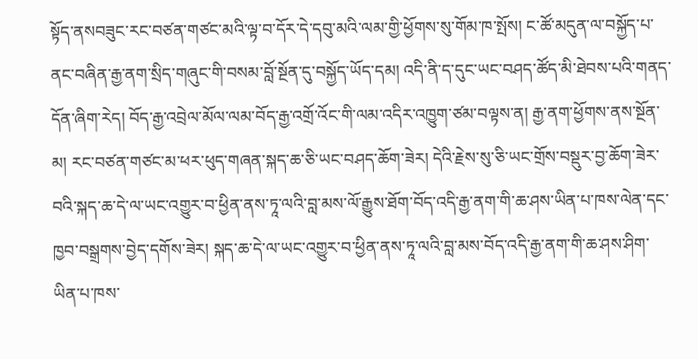སྟོད་ནསབཟུང་རང་བཙན་གཙང་མའི་ལྟ་བ་དོར་དེ་དབུ་མའི་ལམ་གྱི་ཕྱོགས་སུ་གོམ་ཁ་སྤོས། ང་ཚོ་མདུན་ལ་བསྐྱོད་པ་ནང་བཞིན་རྒྱ་ནག་སྲིད་གཞུང་གི་བསམ་བློ་སྔོན་དུ་བསྐྱོད་ཡོད་དམ། འདི་ནི་ད་དུང་ཡང་བཤད་ཚོད་མི་ཐེབས་པའི་གནད་དོན་ཞིག་རེད། བོད་རྒྱ་འབྲེལ་མོལ་ལམ་བོད་རྒྱ་འགྲོ་འོང་གི་ལམ་འདིར་འཁྱུག་ཙམ་བལྟས་ན། རྒྱ་ནག་ཕྱོགས་ནས་སྔོན་མ། རང་བཙན་གཙང་མ་ཕར་ཕུད་གཞན་སྐད་ཆ་ཅི་ཡང་བཤད་ཆོག་ཟེར། དེའི་རྗེས་སུ་ཅི་ཡང་གྲོས་བསྡུར་བྱ་ཆོག་ཟེར་བའི་སྐད་ཆ་དེ་ལ་ཡང་འགྱུར་བ་ཕྱིན་ནས་ཏཱ་ལའི་བླ་མས་ལོ་རྒྱུས་ཐོག་བོད་འདི་རྒྱ་ནག་གི་ཆ་ཤས་ཡིན་པ་ཁས་ལེན་དང་ཁྱབ་བསྒྲགས་བྱེད་དགོས་ཟེར། སྐད་ཆ་དེ་ལ་ཡང་འགྱུར་བ་ཕྱིན་ནས་ཏཱ་ལའི་བླ་མས་བོད་འདི་རྒྱ་ནག་གི་ཆ་ཤས་ཤིག་ཡིན་པ་ཁས་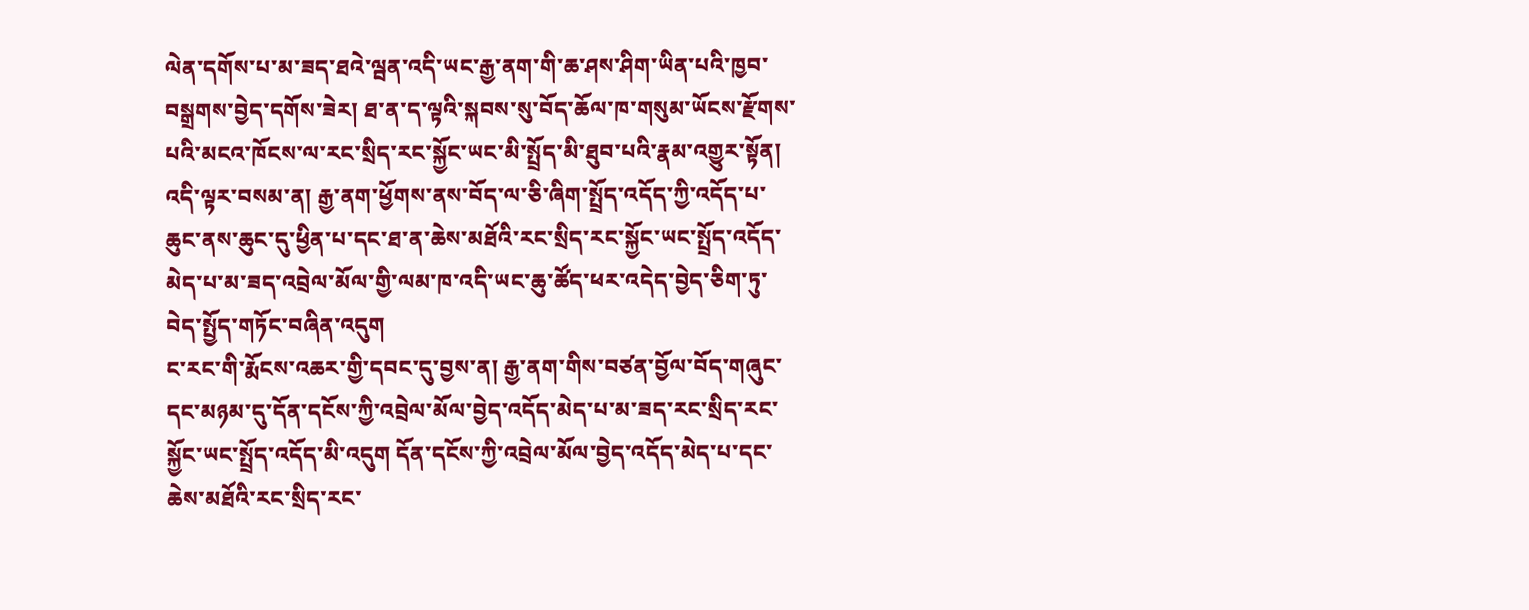ལེན་དགོས་པ་མ་ཟད་ཐའེ་ལྦན་འདི་ཡང་རྒྱ་ནག་གི་ཆ་ཤས་ཤིག་ཡིན་པའི་ཁྱབ་བསྒྲགས་བྱེད་དགོས་ཟེར། ཐ་ན་ད་ལྟའི་སྐབས་སུ་བོད་ཆོལ་ཁ་གསུམ་ཡོངས་རྫོགས་པའི་མངའ་ཁོངས་ལ་རང་སྲིད་རང་སྐྱོང་ཡང་མི་སྤྲོད་མི་ཐུབ་པའི་རྣམ་འགྱུར་སྟོན། འདི་ལྟར་བསམ་ན། རྒྱ་ནག་ཕྱོགས་ནས་བོད་ལ་ཅི་ཞིག་སྤྲོད་འདོད་ཀྱི་འདོད་པ་ཆུང་ནས་ཆུང་དུ་ཕྱིན་པ་དང་ཐ་ན་ཆེས་མཐོའི་རང་སྲིད་རང་སྐྱོང་ཡང་སྤྲོད་འདོད་མེད་པ་མ་ཟད་འབྲེལ་མོལ་གྱི་ལམ་ཁ་འདི་ཡང་ཆུ་ཚོད་ཕར་འདེད་བྱེད་ཅིག་ཏུ་བེད་སྤྱོད་གཏོང་བཞིན་འདུག
ང་རང་གི་རྨོངས་འཆར་གྱི་དབང་དུ་བྱས་ན། རྒྱ་ནག་གིས་བཙན་བྱོལ་བོད་གཞུང་དང་མཉམ་དུ་དོན་དངོས་ཀྱི་འབྲེལ་མོལ་བྱེད་འདོད་མེད་པ་མ་ཟད་རང་སྲིད་རང་སྐྱོང་ཡང་སྤྲོད་འདོད་མི་འདུག དོན་དངོས་ཀྱི་འབྲེལ་མོལ་བྱེད་འདོད་མེད་པ་དང་ཆེས་མཐོའི་རང་སྲིད་རང་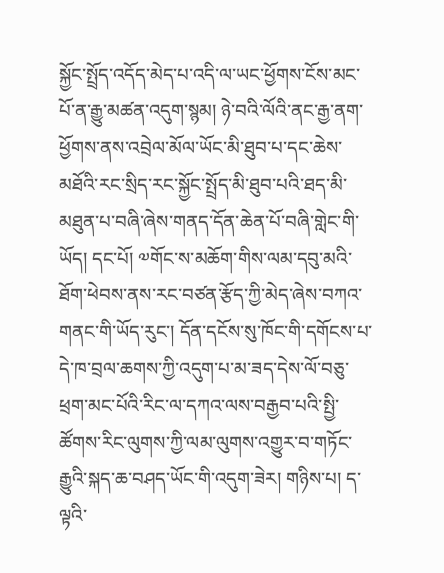སྐྱོང་སྤྲོད་འདོད་མེད་པ་འདི་ལ་ཡང་ཕྱོགས་ངོས་མང་པོ་ན་རྒྱུ་མཚན་འདུག་སྙམ། ཉེ་བའི་ལོའི་ནང་རྒྱ་ནག་ཕྱོགས་ནས་འབྲེལ་མོལ་ཡོང་མི་ཐུབ་པ་དང་ཆེས་མཐོའི་རང་སྲིད་རང་སྐྱོང་སྤྲོད་མི་ཐུབ་པའི་ཐད་མི་མཐུན་པ་བཞི་ཞེས་གནད་དོན་ཆེན་པོ་བཞི་གླེང་གི་ཡོད། དང་པོ། ༧གོང་ས་མཆོག་གིས་ལམ་དབུ་མའི་ཐོག་ཕེབས་ནས་རང་བཙན་རྩོད་ཀྱི་མེད་ཞེས་བཀའ་གནང་གི་ཡོད་རུང་། དོན་དངོས་སུ་ཁོང་གི་དགོངས་པ་དེ་ཁ་བྲལ་ཆགས་ཀྱི་འདུག་པ་མ་ཟད་དེས་ལོ་བཅུ་ཕྲག་མང་པོའི་རིང་ལ་དཀའ་ལས་བརྒྱབ་པའི་སྤྱི་ཚོགས་རིང་ལུགས་ཀྱི་ལམ་ལུགས་འགྱུར་བ་གཏོང་རྒྱུའི་སྐད་ཆ་བཤད་ཡོང་གི་འདུག་ཟེར། གཉིས་པ། ད་ལྟའི་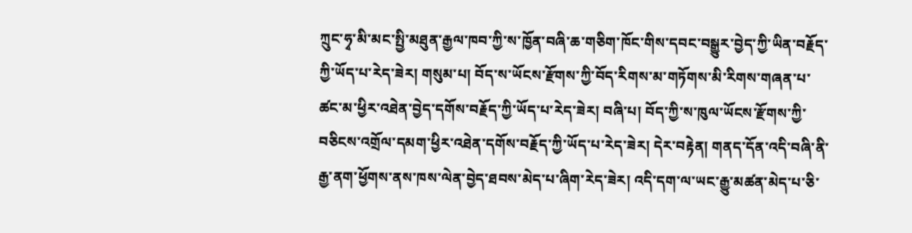ཀྲུང་ཧྭ་མི་མང་སྤྱི་མཐུན་རྒྱལ་ཁབ་ཀྱི་ས་ཁྱོན་བཞི་ཆ་གཅིག་ཁོང་གིས་དབང་བསྒྱུར་བྱེད་ཀྱི་ཡིན་བརྗོད་ཀྱི་ཡོད་པ་རེད་ཟེར། གསུམ་པ། བོད་ས་ཡོངས་རྫོགས་ཀྱི་བོད་རིགས་མ་གཏོགས་མི་རིགས་གཞན་པ་ཚང་མ་ཕྱིར་འཐེན་བྱེད་དགོས་བརྗོད་ཀྱི་ཡོད་པ་རེད་ཟེར། བཞི་པ། བོད་ཀྱི་ས་ཁུལ་ཡོངས་རྫོགས་ཀྱི་བཅིངས་འགྲོལ་དམག་ཕྱིར་འཐེན་དགོས་བརྗོད་ཀྱི་ཡོད་པ་རེད་ཟེར། དེར་བརྟེན། གནད་དོན་འདི་བཞི་ནི་རྒྱ་ནག་ཕྱོགས་ནས་ཁས་ལེན་བྱེད་ཐབས་མེད་པ་ཞིག་རེད་ཟེར། འདི་དག་ལ་ཡང་རྒྱུ་མཚན་མེད་པ་ཅི་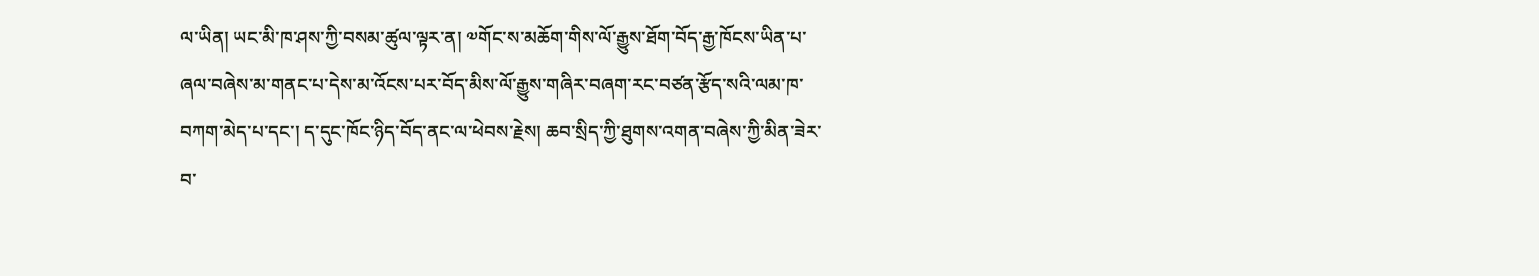ལ་ཡིན། ཡང་མི་ཁ་ཤས་ཀྱི་བསམ་ཚུལ་ལྟར་ན། ༧གོང་ས་མཆོག་གིས་ལོ་རྒྱུས་ཐོག་བོད་རྒྱ་ཁོངས་ཡིན་པ་ཞལ་བཞེས་མ་གནང་པ་དེས་མ་འོངས་པར་བོད་མིས་ལོ་རྒྱུས་གཞིར་བཞག་རང་བཙན་རྩོད་སའི་ལམ་ཁ་བཀག་མེད་པ་དང་། ད་དུང་ཁོང་ཉིད་བོད་ནང་ལ་ཕེབས་རྗེས། ཆབ་སྲིད་ཀྱི་ཐུགས་འགན་བཞེས་ཀྱི་མིན་ཟེར་བ་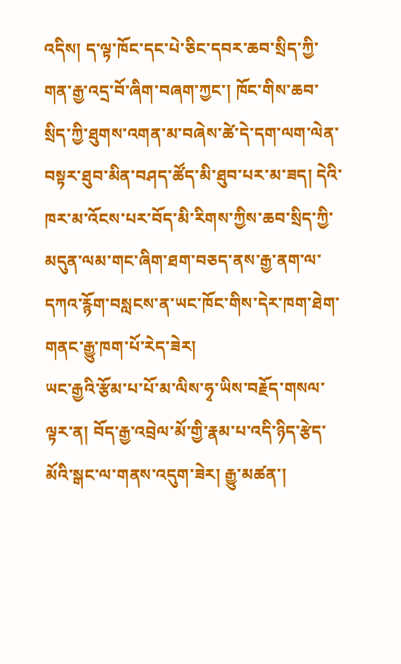འདིས། ད་ལྟ་ཁོང་དང་པེ་ཅིང་དབར་ཆབ་སྲིད་ཀྱི་གན་རྒྱ་འདྲ་བོ་ཞིག་བཞག་ཀྱང་། ཁོང་གིས་ཆབ་སྲིད་ཀྱི་ཐུགས་འགན་མ་བཞེས་ཚེ་དེ་དག་ལག་ལེན་བསྟར་ཐུབ་མིན་བཤད་ཚོད་མི་ཐུབ་པར་མ་ཟད། དེའི་ཁར་མ་འོངས་པར་བོད་མི་རིགས་ཀྱིས་ཆབ་སྲིད་ཀྱི་མདུན་ལམ་གང་ཞིག་ཐག་བཅད་ནས་རྒྱ་ནག་ལ་དཀའ་རྙོག་བསླངས་ན་ཡང་ཁོང་གིས་དེར་ཁག་ཐེག་གནང་རྒྱུ་ཁག་པོ་རེད་ཟེར།
ཡང་རྒྱའི་རྩོམ་པ་པོ་མ་ལིས་ཧྭ་ཡིས་བརྗོད་གསལ་ལྟར་ན། བོད་རྒྱ་འབྲེལ་མོ་གྱི་རྣམ་པ་འདི་ཉིད་རྩེད་མོའི་སྒང་ལ་གནས་འདུག་ཟེར། རྒྱུ་མཚན་།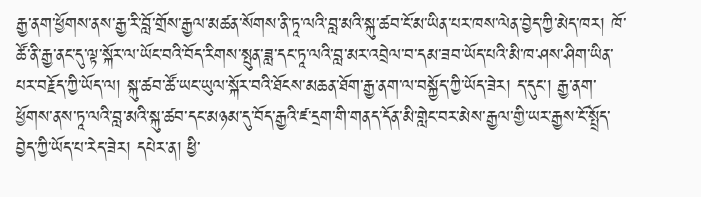རྒྱ་ནག་ཕྱོགས་ནས་རྒྱ་རི་བློ་གྲོས་རྒྱལ་མཚན་སོགས་ནི་ཏཱ་ལའི་བླ་མའི་སྐུ་ཚབ་ངོ་མ་ཡིན་པར་ཁས་ལེན་བྱེད་ཀྱི་མེད་ཁར། ཁོ་ཚོ་ནི་རྒྱ་ནང་དུ་ལྟ་སྐོར་ལ་ཡོང་བའི་བོད་རིགས་སྤུན་ཟླ་དང་ཏཱ་ལའི་བླ་མར་འབྲེལ་བ་དམ་ཟབ་ཡོད་པའི་མི་ཁ་ཤས་ཤིག་ཡིན་པར་བརྗོད་ཀྱི་ཡོད་ལ། སྐུ་ཚབ་ཚོ་ཡང་ཡུལ་སྐོར་བའི་ཐོངས་མཆན་ཐོག་རྒྱ་ནག་ལ་བསྐྱོད་ཀྱི་ཡོད་ཟེར། ད་དུང་། རྒྱ་ནག་ཕྱོགས་ནས་ཏཱ་ལའི་བླ་མའི་སྐུ་ཚབ་དང་མཉམ་དུ་བོད་རྒྱའི་ཛ་དྲག་གི་གནད་དོན་མི་གླེང་བར་མེས་རྒྱལ་གྱི་ཡར་རྒྱས་ངོ་སྤྲོད་བྱེད་ཀྱི་ཡོད་པ་རེད་ཟེར། དཔེར་ན། ཕྱི་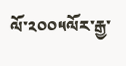ལོ་༢༠༠༥ལོར་རྒྱ་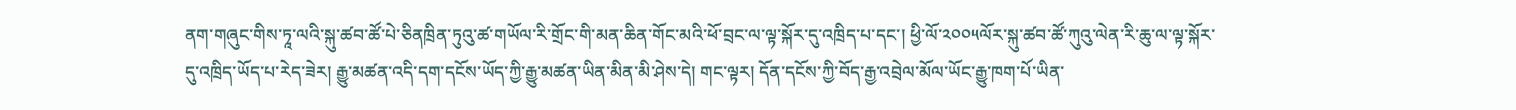ནག་གཞུང་གིས་ཏཱ་ལའི་སྐུ་ཚབ་ཚོ་པེ་ཅིནཁྲིན་ཏུའུ་ཚ་གཡོལ་རི་གྲོང་གི་མན་ཆིན་གོང་མའི་ཕོ་བྲང་ལ་ལྟ་སྐོར་དུ་འཁྲིད་པ་དང་། ཕྱི་ལོ་༢༠༠༥ལོར་སྐུ་ཚབ་ཚོ་ཀུའུ་ལེན་རི་ཆུ་ལ་ལྟ་སྐོར་དུ་འཁྲིད་ཡོད་པ་རེད་ཟེར། རྒྱུ་མཚན་འདི་དག་དངོས་ཡོད་ཀྱི་རྒྱུ་མཚན་ཡིན་མིན་མི་ཤེས་དེ། གང་ལྟར། དོན་དངོས་ཀྱི་བོད་རྒྱ་འབྲེལ་མོལ་ཡོང་རྒྱུ་ཁག་པོ་ཡིན་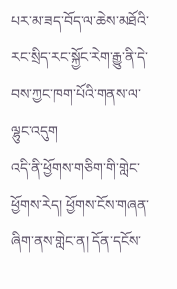པར་མ་ཟད་བོད་ལ་ཆེས་མཐོའི་རང་སྲིད་རང་སྐྱོང་རེག་རྒྱུ་ནི་དེ་བས་ཀྱང་ཁག་པོའི་གནས་ལ་ལྷུང་འདུག
འདི་ནི་ཕྱོགས་གཅིག་གི་གླེང་ཕྱོགས་རེད། ཕྱོགས་ངོས་གཞན་ཞིག་ནས་གླེང་ན། དོན་དངོས་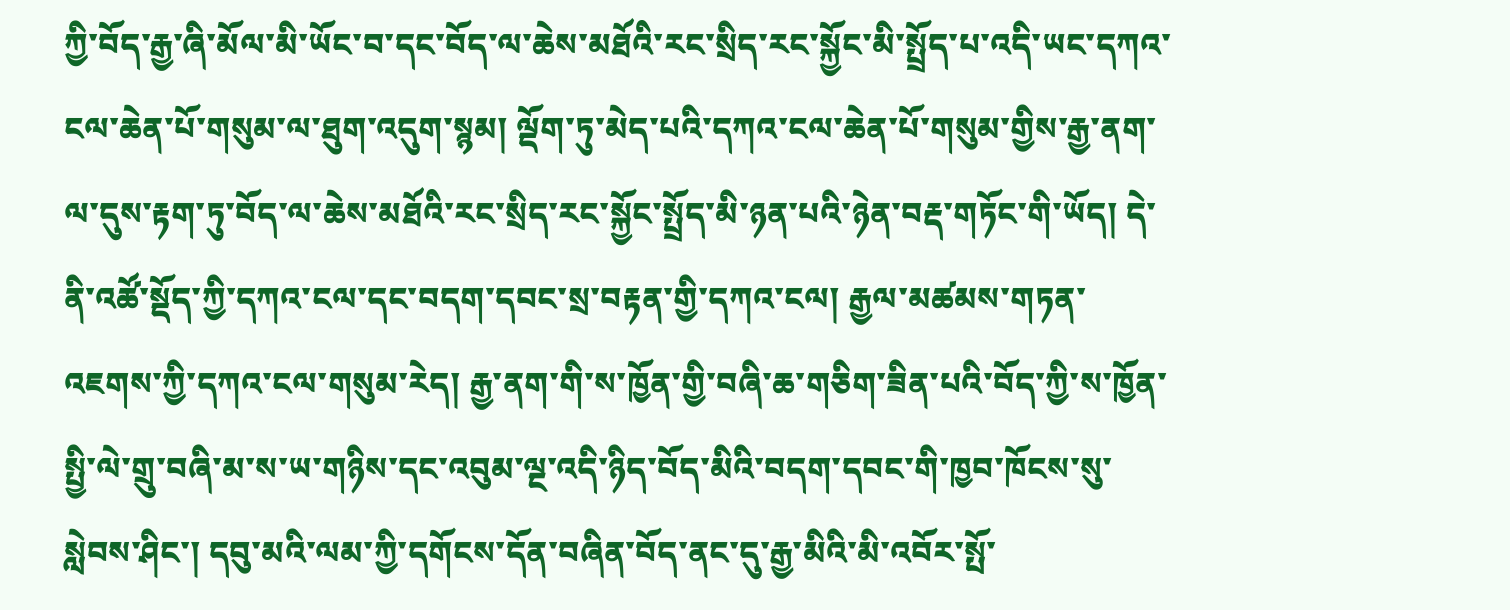ཀྱི་བོད་རྒྱ་ཞི་མོལ་མི་ཡོང་བ་དང་བོད་ལ་ཆེས་མཐོའི་རང་སྲིད་རང་སྐྱོང་མི་སྤྲོད་པ་འདི་ཡང་དཀའ་ངལ་ཆེན་པོ་གསུམ་ལ་ཐུག་འདུག་སྙམ། ལྡོག་ཏུ་མེད་པའི་དཀའ་ངལ་ཆེན་པོ་གསུམ་གྱིས་རྒྱ་ནག་ལ་དུས་རྟག་ཏུ་བོད་ལ་ཆེས་མཐོའི་རང་སྲིད་རང་སྐྱོང་སྤྲོད་མི་ཉན་པའི་ཉེན་བརྡ་གཏོང་གི་ཡོད། དེ་ནི་འཚོ་སྡོད་ཀྱི་དཀའ་ངལ་དང་བདག་དབང་སྲ་བརྟན་གྱི་དཀའ་ངལ། རྒྱལ་མཚམས་གཏན་འཇགས་ཀྱི་དཀའ་ངལ་གསུམ་རེད། རྒྱ་ནག་གི་ས་ཁྱོན་གྱི་བཞི་ཆ་གཅིག་ཟིན་པའི་བོད་ཀྱི་ས་ཁྱོན་སྤྱི་ལེ་གྲུ་བཞི་མ་ས་ཡ་གཉིས་དང་འབུམ་ལྔ་འདི་ཉིད་བོད་མིའི་བདག་དབང་གི་ཁྱབ་ཁོངས་སུ་སླེབས་ཤིང་། དབུ་མའི་ལམ་ཀྱི་དགོངས་དོན་བཞིན་བོད་ནང་དུ་རྒྱ་མིའི་མི་འབོར་སྤོ་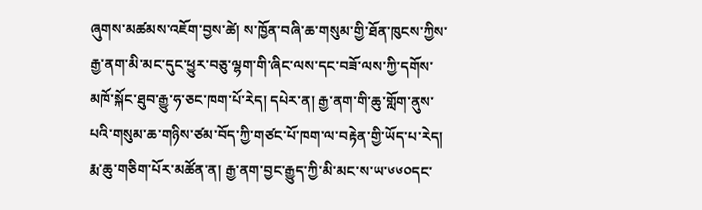ཞུགས་མཚམས་འཇོག་བྱས་ཚེ། ས་ཁྱོན་བཞི་ཆ་གསུམ་གྱི་ཐོན་ཁུངས་ཀྱིས་རྒྱ་ནག་མི་མང་དུང་ཕྱུར་བཅུ་ལྷག་གི་ཞིང་ལས་དང་བཟོ་ལས་ཀྱི་དགོས་མཁོ་སྐོང་ཐུབ་རྒྱུ་ཧ་ཅང་ཁག་པོ་རེད། དཔེར་ན། རྒྱ་ནག་གི་ཆུ་གློག་ནུས་པའི་གསུམ་ཆ་གཉིས་ཙམ་བོད་ཀྱི་གཙང་པོ་ཁག་ལ་བརྟེན་གྱི་ཡོད་པ་རེད། རྨ་ཆུ་གཅིག་པོར་མཚོན་ན། རྒྱ་ནག་བྱང་རྒྱུད་ཀྱི་མི་མང་ས་ཡ་༦༦༠དང་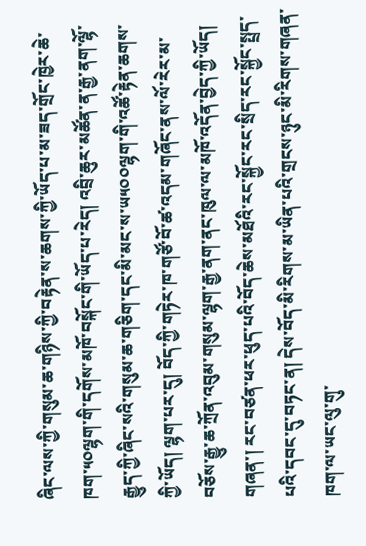ཞིང་ལས་ཀྱི་གསུམ་ཆ་གཉིས་ཀྱི་བརྟེན་ས་ཆགས་ཀྱི་ཡོད་པ་མ་ཟད་གྲོང་ཁྱེར་ཆེ་ཁག་༥༠ལྷག་གི་དགོས་མཁོ་བསྐོང་གི་ཡོད་པ་རེད། འབྲི་ཆུར་མཚོན་ན་རྒྱ་ནག་ལྷོ་རྒྱུད་ཀྱི་ཞིང་སའི་གསུམ་ཆ་གཅིག་དང་མི་མང་ས་ཡ༥༠༠ལྷག་གི་འཚོ་རྟེན་ཆགས་ཀྱི་ཡོད། ལྷག་པར་དུ། བོད་ཀྱི་གཏེར་ཁ་གཙོ་བོ་ཚ་འདམ་གཞོང་ནས་ལོ་རེར་མ་བཅོས་རྒྱུ་ཆ་ཀྲོན་འབུམ་གསུམ་ལྷག་རྒྱ་ནག་ནང་ཁུལ་ལ་མཁོ་འདོན་བྱེད་ཀྱི་ཡོད། གཞན་། རང་བཙན་ཕར་ཕུད་པའི་བོད་ཆེས་མཐོའི་རང་སྐྱོང་རང་སྲིད་རང་སྐྱོང་སྤྲད་པའི་དབང་དུ་བཏང་ན། དེས་བོད་མི་རིགས་མ་ཡིན་པའི་གྲངས་ཉུང་མི་རིགས་གཞན་ཁག་ལ་ཡང་ལུ་གུ་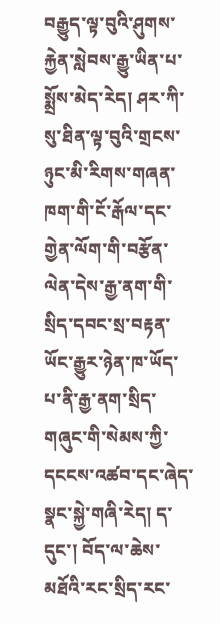བརྒྱུད་ལྟ་བུའི་ཤུགས་རྐྱེན་སླེབས་རྒྱུ་ཡིན་པ་སྨྲོས་མེད་རེད། ཤར་ཀི་སུ་ཐིན་ལྟ་བུའི་གྲངས་ཉུང་མི་རིགས་གཞན་ཁག་གི་ངོ་རྒོལ་དང་གྱེན་ལོག་གི་བརྩོན་ལེན་དེས་རྒྱ་ནག་གི་སྲིད་དབང་སྲ་བརྟན་ཡོང་རྒྱུར་ཉེན་ཁ་ཡོད་པ་ནི་རྒྱ་ནག་སྲིད་གཞུང་གི་སེམས་ཀྱི་དངངས་འཚབ་དང་ཞེད་སྣང་སྐྱེ་གཞི་རེད། ད་དུང་། བོད་ལ་ཆེས་མཐོའི་རང་སྲིད་རང་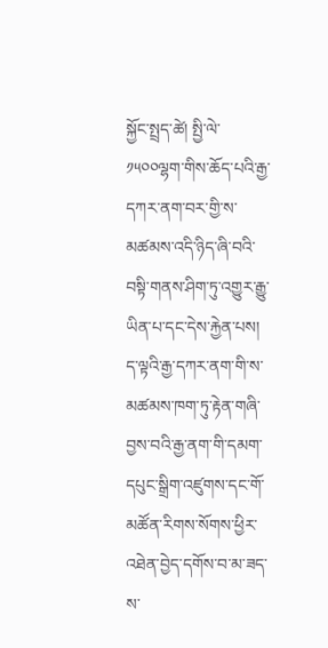སྐྱོང་སྤྲད་ཚེ། སྤྱི་ལེ་༡༥༠༠ལྷག་གིས་ཆོད་པའི་རྒྱ་དཀར་ནག་བར་གྱི་ས་མཚམས་འདི་ཉིད་ཞི་བའི་བསྟི་གནས་ཤིག་ཏུ་འགྱུར་རྒྱུ་ཡིན་པ་དང་དེས་རྐྱེན་པས། ད་ལྟའི་རྒྱ་དཀར་ནག་གི་ས་མཚམས་ཁག་ཏུ་རྟེན་གཞི་བྱས་བའི་རྒྱ་ནག་གི་དམག་དཔུང་སྒྲིག་འཛུགས་དང་གོ་མཚོན་རིགས་སོགས་ཕྱིར་འཐེན་བྱེད་དགོས་བ་མ་ཟད་ས་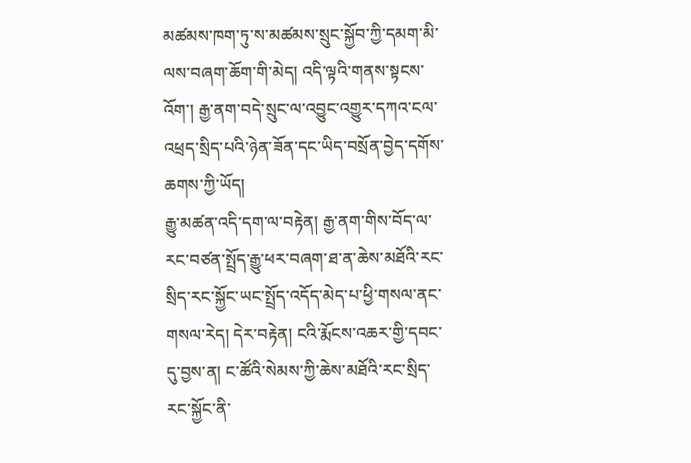མཚམས་ཁག་ཏུ་ས་མཚམས་སྲུང་སྐྱོབ་ཀྱི་དམག་མི་ལས་བཞག་ཆོག་གི་མེད། འདི་ལྟའི་གནས་སྟངས་འོག་། རྒྱ་ནག་བདེ་སྲུང་ལ་འབྱུང་འགྱུར་དཀའ་ངལ་འཕྲད་སྲིད་པའི་ཉེན་ཟོན་དང་ཡིད་བསྲོན་བྱེད་དགོས་ཆགས་ཀྱི་ཡོད།
རྒྱུ་མཚན་འདི་དག་ལ་བརྟེན། རྒྱ་ནག་གིས་བོད་ལ་རང་བཙན་སྤྲོད་རྒྱུ་ཕར་བཞག་ཐ་ན་ཆེས་མཐོའི་རང་སྲིད་རང་སྐྱོང་ཡང་སྤྲོད་འདོད་མེད་པ་ཕྱི་གསལ་ནང་གསལ་རེད། དེར་བརྟེན། ངའི་རྨོངས་འཆར་གྱི་དབང་དུ་བྱས་ན། ང་ཚོའི་སེམས་ཀྱི་ཆེས་མཐོའི་རང་སྲིད་རང་སྐྱོང་ནི་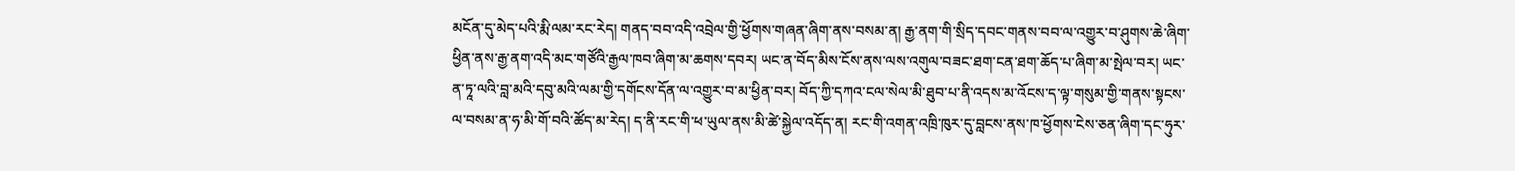མངོན་དུ་མེད་པའི་རྨི་ལམ་རང་རེད། གནད་བབ་འདི་འབྲེལ་གྱི་ཕྱོགས་གཞན་ཞིག་ནས་བསམ་ན། རྒྱ་ནག་གི་སྲིད་དབང་གནས་བབ་ལ་འགྱུར་བ་ཤུགས་ཆེ་ཞིག་ཕྱིན་ནས་རྒྱ་ནག་འདི་མང་གཙོའི་རྒྱལ་ཁབ་ཞིག་མ་ཆགས་དབར། ཡང་ན་བོད་མིས་ངོས་ནས་ལས་འགུལ་བཟང་ཐག་ངན་ཐག་ཆོད་པ་ཞིག་མ་སྤེལ་བར། ཡང་ན་ཏཱ་ལའི་བླ་མའི་དབུ་མའི་ལམ་གྱི་དགོངས་དོན་ལ་འགྱུར་བ་མ་ཕྱིན་བར། བོད་ཀྱི་དཀའ་ངལ་སེལ་མི་ཐུབ་པ་ནི་འདས་མ་འོངས་ད་ལྟ་གསུམ་གྱི་གནས་སྟངས་ལ་བསམ་ན་ཧ་མི་གོ་བའི་ཚོད་མ་རེད། ད་ནི་རང་གི་ཕ་ཡུལ་ནས་མི་ཚེ་སྐྱེལ་འདོད་ན། རང་གི་འགན་འཁྲི་ཁུར་དུ་བླངས་ནས་ཁ་ཕྱོགས་ངེས་ཅན་ཞིག་དང་ཧུར་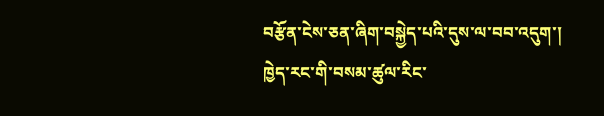བརྩོན་ངེས་ཅན་ཞིག་བསྐྱེད་པའི་དུས་ལ་བབ་འདུག་།
ཁྱེད་རང་གི་བསམ་ཚུལ་རིང་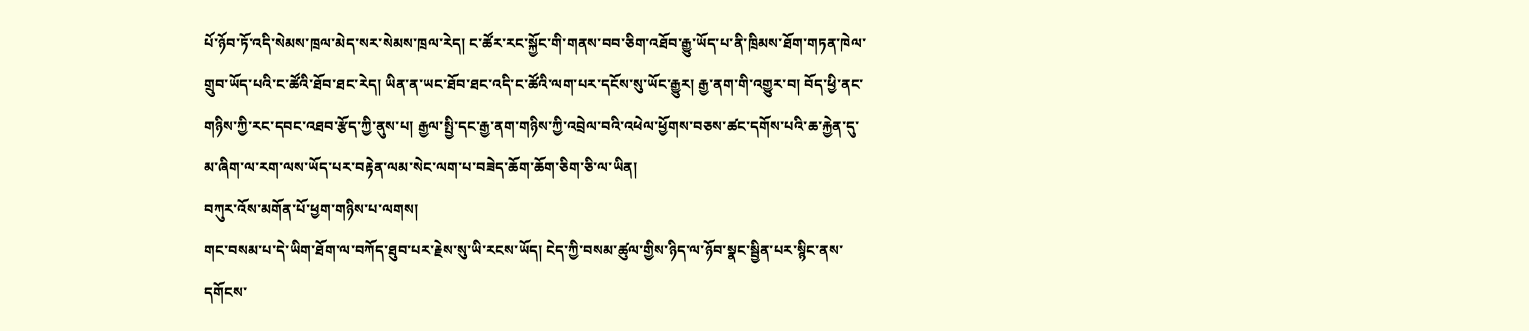པོ་ཉོབ་ཏོ་འདི་སེམས་ཁྲལ་མེད་སར་སེམས་ཁྲལ་རེད། ང་ཚོར་རང་སྐྱོང་གི་གནས་བབ་ཅིག་འཐོབ་རྒྱུ་ཡོད་པ་ནི་ཁྲིམས་ཐོག་གཏན་ཁེལ་གྲུབ་ཡོད་པའི་ང་ཚོའི་ཐོབ་ཐང་རེད། ཡིན་ན་ཡང་ཐོབ་ཐང་འདི་ང་ཚོའི་ལག་པར་དངོས་སུ་ཡོང་རྒྱུར། རྒྱ་ནག་གི་འགྱུར་བ། བོད་ཕྱི་ནང་གཉིས་ཀྱི་རང་དབང་འཐབ་རྩོད་ཀྱི་ནུས་པ། རྒྱལ་སྤྱི་དང་རྒྱ་ནག་གཉིས་ཀྱི་འབྲེལ་བའི་འཕེལ་ཕྱོགས་བཅས་ཚང་དགོས་པའི་ཆ་རྐྱེན་དུ་མ་ཞིག་ལ་རག་ལས་ཡོད་པར་བརྟེན་ལམ་སེང་ལག་པ་བཟེད་ཆོག་ཆོག་ཅིག་ཅི་ལ་ཡིན།
བཀུར་འོས་མགོན་པོ་ཕྱག་གཉིས་པ་ལགས།
གང་བསམ་པ་དེ་ཡིག་ཐོག་ལ་བཀོད་ཐུབ་པར་རྗེས་སུ་ཡི་རངས་ཡོད། ངེད་ཀྱི་བསམ་ཚུལ་གྱིས་ཉིད་ལ་ཉོབ་སྣང་སྦྱིན་པར་སྙིང་ནས་དགོངས་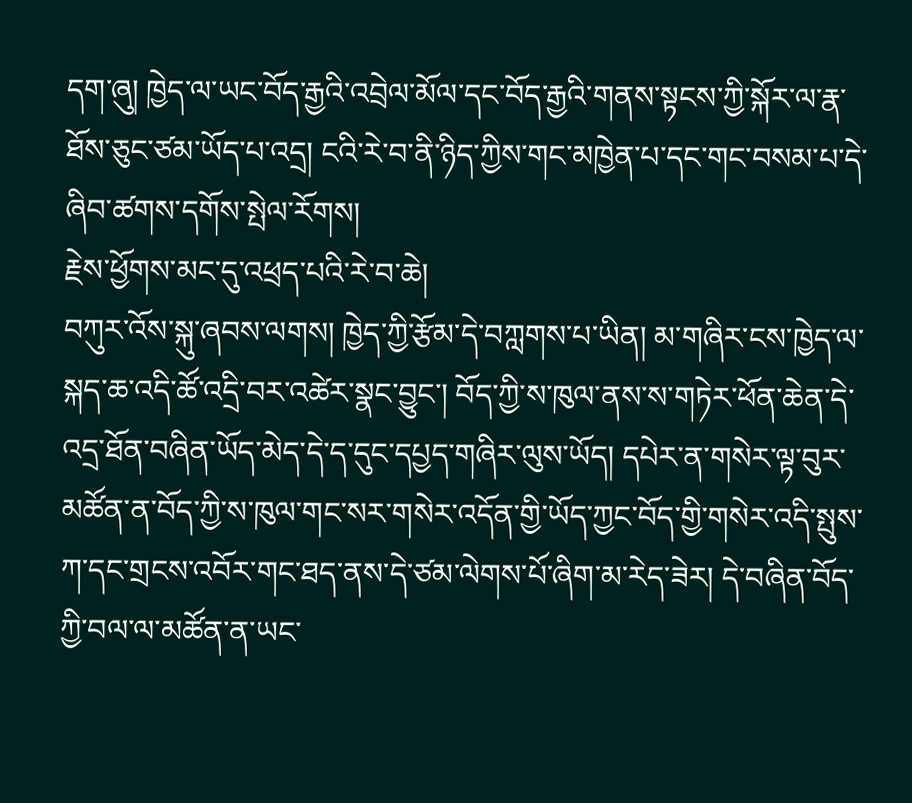དག་ཞུ། ཁྱེད་ལ་ཡང་བོད་རྒྱའི་འབྲེལ་མོལ་དང་བོད་རྒྱའི་གནས་སྟངས་ཀྱི་སྐོར་ལ་རྣ་ཐོས་ཅུང་ཙམ་ཡོད་པ་འདྲ། ངའི་རེ་བ་ནི་ཉིད་ཀྱིས་གང་མཁྱེན་པ་དང་གང་བསམ་པ་དེ་ཞིབ་ཚགས་དགོས་སྤེལ་རོགས།
རྗེས་ཕྱོགས་མང་དུ་འཕྲད་པའི་རེ་བ་ཆེ།
བཀུར་འོས་སྐུ་ཞབས་ལགས། ཁྱེད་ཀྱི་རྩོམ་དེ་བཀླགས་པ་ཡིན། མ་གཞིར་ངས་ཁྱེད་ལ་སྐད་ཆ་འདི་ཚོ་འདྲི་བར་འཚེར་སྣང་བྱུང་། བོད་ཀྱི་ས་ཁུལ་ནས་ས་གཏེར་ཕོན་ཆེན་དེ་འདྲ་ཐོན་བཞིན་ཡོད་མེད་དེ་ད་དུང་དཔྱད་གཞིར་ལུས་ཡོད། དཔེར་ན་གསེར་ལྟ་བུར་མཚོན་ན་བོད་ཀྱི་ས་ཁུལ་གང་སར་གསེར་འདོན་གྱི་ཡོད་ཀྱང་བོད་གྱི་གསེར་འདི་སྤུས་ཀ་དང་གྲངས་འབོར་གང་ཐད་ནས་དེ་ཙམ་ལེགས་པོ་ཞིག་མ་རེད་ཟེར། དེ་བཞིན་བོད་ཀྱི་བལ་ལ་མཚོན་ན་ཡང་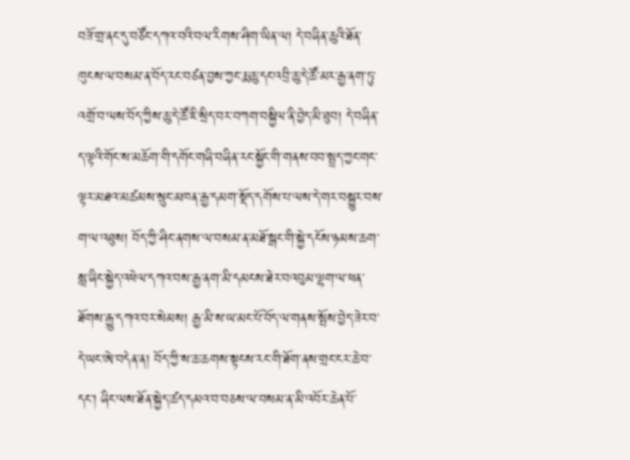བཟོ་གྲ་ནང་དུ་བཙོང་དཀའ་བའི་བལ་རིགས་ཤིག་ཡིན་ལ། དེ་བཞིན་ཆུའི་ཐོན་ཁུངས་ལ་བསམ་ན་བོད་རང་བཙན་བྱས་ཀྱང་རྨ་ཆུ་དང་འབྲི་ཆུ་དེ་ཚོ་མར་རྒྱ་ནག་ཏུ་འགྲོ་བ་ལས་བོད་ཀྱིས་ཆུ་དེ་ཚོ་ཇི་སྲིད་བར་བཀག་བསྐྱིལ་ནི་བྱེད་མི་ཐུབ། དེ་བཞིན་ད་ལྟའི་གོང་ས་མཆོག་གི་དགོང་གཞི་བཞིན་རང་སྐྱོང་གི་གནས་བབ་སྤྲད་ཀྱང་གང་ལྟར་མཐའ་མཚམས་སྲུང་མཁན་རྒྱ་དམག་སྡོད་དགོས་པ་ལས་དེ་གར་བསྐྱུར་བས་ག་ལ་འཐུས། བོད་ཀྱི་ཤིང་ནགས་ལ་བསམ་ན་མཐོ་སྒང་གི་སྐྱེ་དངོས་ཉམས་ཆག་སླ་ཞིང་སྐྱེད་འཕེལ་དཀའ་བས་རྒྱ་ནག་མི་དམངས་ཐེར་བའབུམ་ལྷག་ལ་ཕན་ཐོགས་རྒྱུ་དཀའ་བར་སེམས། རྒྱ་མི་ས་ཡ་མང་པོ་བོད་ལ་གནས་སྤོས་བྱེད་ཟེར་བ་དེ་ཡང་ཨེ་བདེན་ན། བོད་ཀྱི་ས་ཆ་ཆགས་སྟངས་རང་གི་ཐོག་ནས་གྲང་ངར་ཆེ་བ་དང་། ཞིང་ལས་ཐོན་སྐྱེད་ཚད་དམའ་བ་བཅས་ལ་བསམ་ན་མི་འབོར་ཆེན་པོ་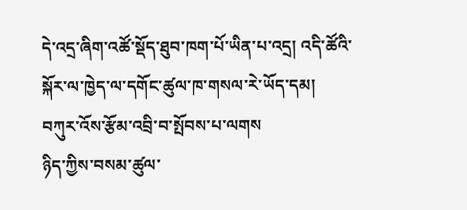དེ་འདྲ་ཞིག་འཚོ་སྡོད་ཐུབ་ཁག་པོ་ཡིན་པ་འདྲ། འདི་ཚོའི་སྐོར་ལ་ཁྱེད་ལ་དགོང་ཚུལ་ཁ་གསལ་རེ་ཡོད་དམ།
བཀུར་འོས་རྩོམ་འབྲི་བ་སྤོབས་པ་ལགས
ཉིད་ཀྱིས་བསམ་ཚུལ་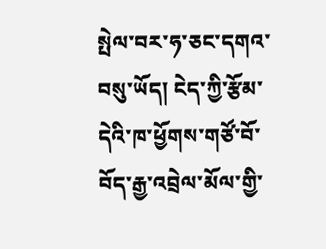སྤེལ་བར་ཧ་ཅང་དགའ་བསུ་ཡོད། ངེད་ཀྱི་རྩོམ་དེའི་ཁ་ཕྱོགས་གཙོ་བོ་བོད་རྒྱ་འབྲེལ་མོལ་གྱི་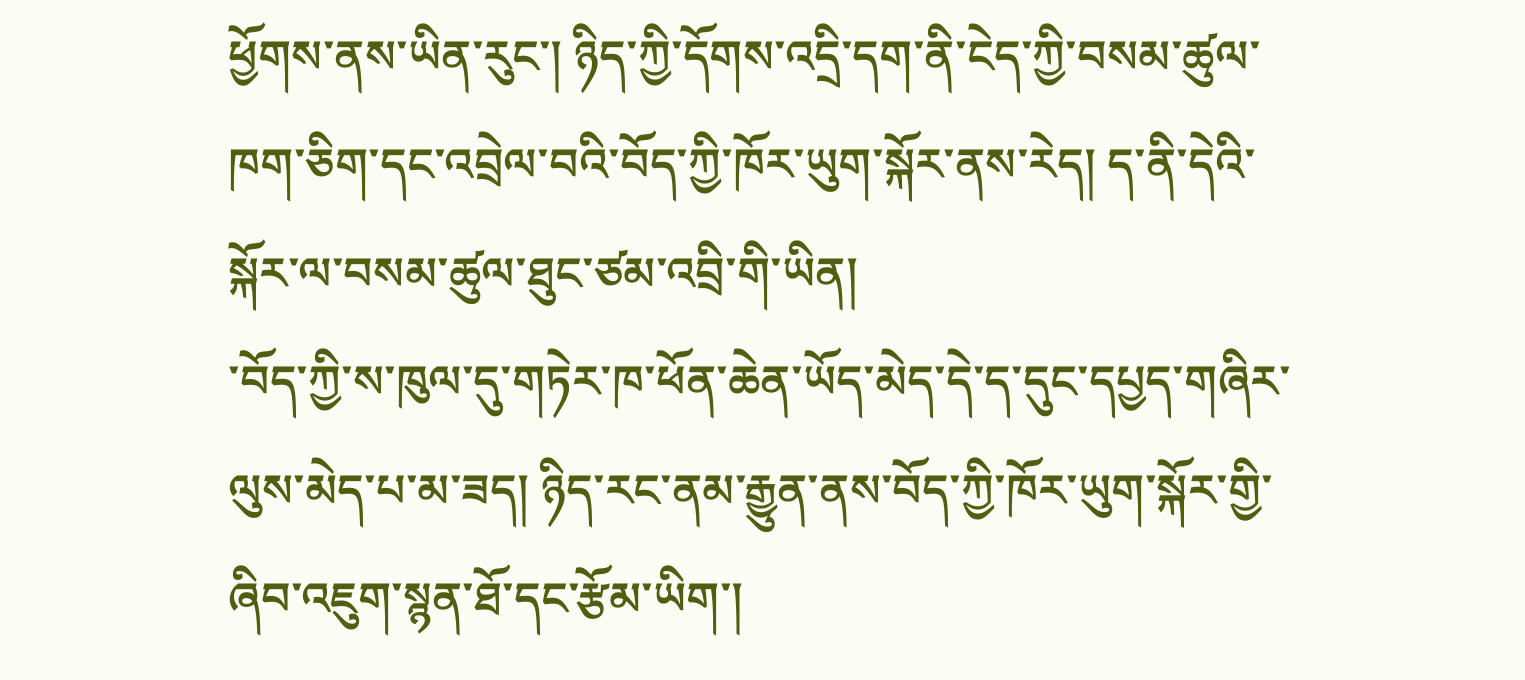ཕྱོགས་ནས་ཡིན་རུང་། ཉིད་ཀྱི་དོགས་འདྲི་དག་ནི་ངེད་ཀྱི་བསམ་ཚུལ་ཁག་ཅིག་དང་འབྲེལ་བའི་བོད་ཀྱི་ཁོར་ཡུག་སྐོར་ནས་རེད། ད་ནི་དེའི་སྐོར་ལ་བསམ་ཚུལ་ཐུང་ཙམ་འབྲི་གི་ཡིན།
་བོད་ཀྱི་ས་ཁུལ་དུ་གཏེར་ཁ་ཕོན་ཆེན་ཡོད་མེད་དེ་ད་དུང་དཔྱད་གཞིར་ལུས་མེད་པ་མ་ཟད། ཉིད་རང་ནམ་རྒྱུན་ནས་བོད་ཀྱི་ཁོར་ཡུག་སྐོར་གྱི་ཞིབ་འཇུག་སྙན་ཐོ་དང་རྩོམ་ཡིག་།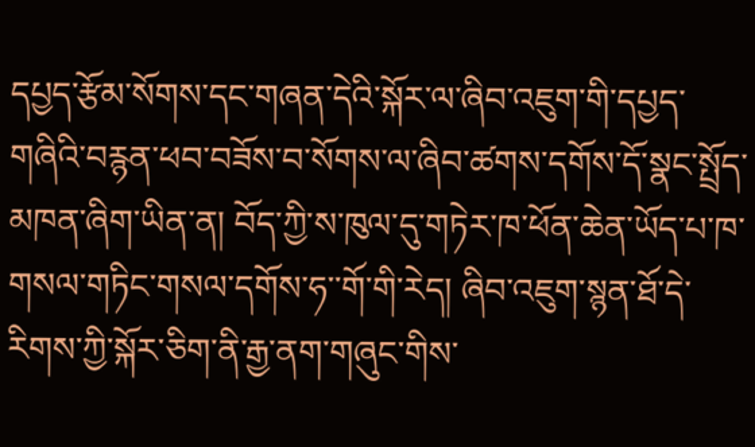དཔྱད་རྩོམ་སོགས་དང་གཞན་དེའི་སྐོར་ལ་ཞིབ་འཇུག་གི་དཔྱད་གཞིའི་བརྙན་ཕབ་བཟོས་བ་སོགས་ལ་ཞིབ་ཚགས་དགོས་དོ་སྣང་སྤྲོད་མཁན་ཞིག་ཡིན་ན། བོད་ཀྱི་ས་ཁུལ་དུ་གཏེར་ཁ་ཕོན་ཆེན་ཡོད་པ་ཁ་གསལ་གཏིང་གསལ་དགོས་ཧ་་གོ་གི་རེད། ཞིབ་འཇུག་སྙན་ཐོ་དེ་རིགས་ཀྱི་སྐོར་ཅིག་ནི་རྒྱ་ནག་གཞུང་གིས་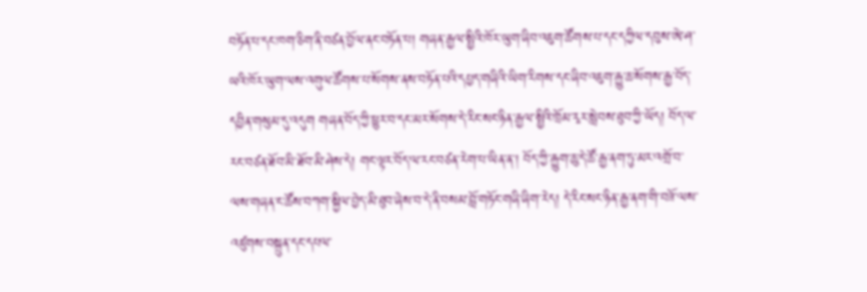བཏོན་པ་དང་ཁག་ཅིག་ནི་བཙན་བྱོལ་ནང་བཏོན་པ། གཞན་རྒྱལ་སྤྱིའི་ཁོར་ཡུག་ཞིབ་འཇུག་ཚོགས་པ་དང་དཀྱིལ་དབུས་ཨེ་ཤ་ཡའི་ཁོར་ཡུག་ལས་འགུལ་ཚོགས་པ་སོགས་ནས་བཏོན་པའི་དཔྱད་གཞིའི་ཡིག་རིགས་དང་ཞིབ་འཇུག་རྒྱུ་ཆ་སོགས་རྒྱ་བོད་དབྱིན་གསུམ་དུ་འདུག གཞན་བོད་ཀྱི་ཕྱུར་བ་དང་མར་སོགས་དེ་རིང་སང་ཉིན་རྒྱལ་སྤྱིའི་ཁྲོམ་རྭར་སླེབས་ཐུབ་ཀྱི་ཡོད། བོད་ལ་རང་བཙན་ཐོབ་མི་ཐོབ་མི་ཤེས་དེ། གང་ལྟར་བོད་ལ་རང་བཙན་རེག་པ་ཡིན་ན་། བོད་ཀྱི་རྒྱུག་ཆུ་དེ་ཚོ་རྒྱ་ནག་ཏུ་མར་འགྲོ་བ་ལས་གཞན་ང་ཚོས་བཀག་སྐྱིལ་བྱེད་མི་ཐུབ་ཞེས་བ་དེ་ནི་བསམ་བློ་གཏོང་གཞི་ཞིག་རེད། དེ་རིང་སང་ཉིན་རྒྱ་ནག་གི་བཟོ་ལས་འཛུགས་བསྐྲུན་དང་དཔལ་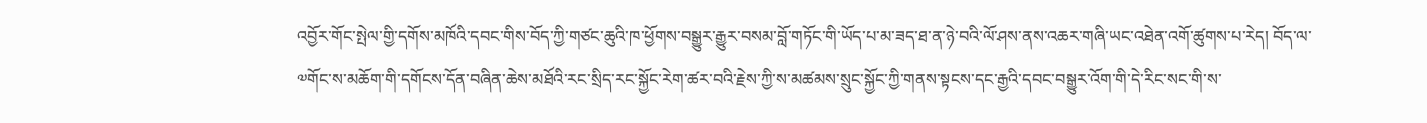འབྱོར་གོང་སྤེལ་གྱི་དགོས་མཁོའི་དབང་གིས་བོད་ཀྱི་གཙང་ཆུའི་ཁ་ཕྱོགས་བསྒྱུར་རྒྱུར་བསམ་བློ་གཏོང་གི་ཡོད་པ་མ་ཟད་ཐ་ན་ཉེ་བའི་ལོ་ཤས་ནས་འཆར་གཞི་ཡང་འཐེན་འགོ་ཚུགས་པ་རེད། བོད་ལ་༧གོང་ས་མཆོག་གི་དགོངས་དོན་བཞིན་ཆེས་མཐོའི་རང་སྲིད་རང་སྐྱོང་རེག་ཚར་བའི་རྗེས་ཀྱི་ས་མཚམས་སྲུང་སྐྱོང་ཀྱི་གནས་སྟངས་དང་རྒྱའི་དབང་བསྒྱུར་འོག་གི་དེ་རིང་སང་གི་ས་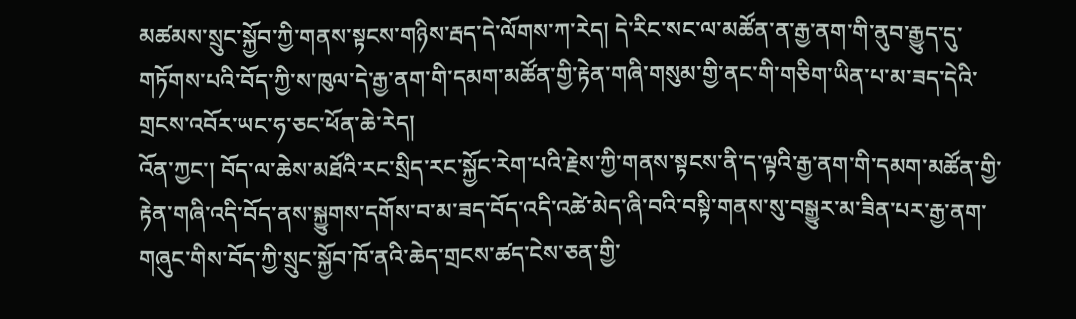མཚམས་སྲུང་སྐྱོབ་ཀྱི་གནས་སྟངས་གཉིས་རྦད་དེ་ལོགས་ཀ་རེད། དེ་རིང་སང་ལ་མཚོན་ན་རྒྱ་ནག་གི་ནུབ་རྒྱུད་དུ་གཏོགས་པའི་བོད་ཀྱི་ས་ཁུལ་དེ་རྒྱ་ནག་གི་དམག་མཚོན་གྱི་རྟེན་གཞི་གསུམ་གྱི་ནང་གི་གཅིག་ཡིན་པ་མ་ཟད་དེའི་གྲངས་འབོར་ཡང་ཧ་ཅང་ཕོན་ཆེ་རེད།
འོན་ཀྱང་། བོད་ལ་ཆེས་མཐོའི་རང་སྲིད་རང་སྐྱོང་རེག་པའི་རྗེས་ཀྱི་གནས་སྟངས་ནི་ད་ལྟའི་རྒྱ་ནག་གི་དམག་མཚོན་གྱི་རྟེན་གཞི་འདི་བོད་ནས་སྐྱུགས་དགོས་བ་མ་ཟད་བོད་འདི་འཚེ་མེད་ཞི་བའི་བསྟི་གནས་སུ་བསྒྱུར་མ་ཟིན་པར་རྒྱ་ནག་གཞུང་གིས་བོད་ཀྱི་སྲུང་སྐྱོབ་ཁོ་ནའི་ཆེད་གྲངས་ཚད་ངེས་ཅན་གྱི་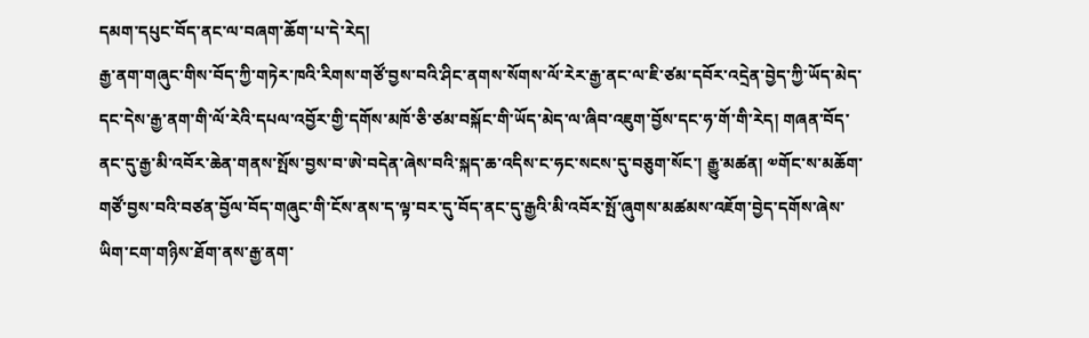དམག་དཔུང་བོད་ནང་ལ་བཞག་ཆོག་པ་དེ་རེད།
རྒྱ་ནག་གཞུང་གིས་བོད་ཀྱི་གཏེར་ཁའི་རིགས་གཙོ་བྱས་བའི་ཤིང་ནགས་སོགས་ལོ་རེར་རྒྱ་ནང་ལ་ཇི་ཙམ་དབོར་འདྲེན་བྱེད་ཀྱི་ཡོད་མེད་དང་དེས་རྒྱ་ནག་གི་ལོ་རེའི་དཔལ་འབྱོར་གྱི་དགོས་མཁོ་ཅི་ཙམ་བསྐོང་གི་ཡོད་མེད་ལ་ཞིབ་འཇུག་བྱོས་དང་ཧ་གོ་གི་རེད། གཞན་བོད་ནང་དུ་རྒྱ་མི་འབོར་ཆེན་གནས་སྤོས་བྱས་བ་ཨེ་བདེན་ཞེས་བའི་སྐད་ཆ་འདིས་ང་ཧང་སངས་དུ་བཅུག་སོང་། རྒྱུ་མཚན། ༧གོང་ས་མཆོག་གཙོ་བྱས་བའི་བཙན་བྱོལ་བོད་གཞུང་གི་ངོས་ནས་ད་ལྟ་བར་དུ་བོད་ནང་དུ་རྒྱའི་མི་འབོར་སྤོ་ཞུགས་མཚམས་འཇོག་བྱེད་དགོས་ཞེས་ཡིག་ངག་གཉིས་ཐོག་ནས་རྒྱ་ནག་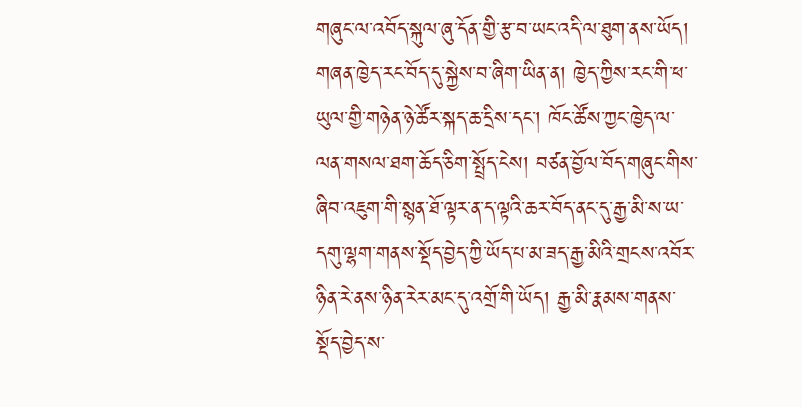གཞུང་ལ་འབོད་སྐུལ་ཞུ་དོན་གྱི་རྩ་བ་ཡང་འདི་ལ་ཐུག་ནས་ཡོད། གཞན་ཁྱེད་རང་བོད་དུ་སྐྱེས་བ་ཞིག་ཡིན་ན། ཁྱེད་ཀྱིས་རང་གི་ཕ་ཡུལ་གྱི་གཉེན་ཉེ་ཚོར་སྐད་ཆ་དྲིས་དང་། ཁོང་ཚོས་ཀྱང་ཁྱེད་ལ་ལན་གསལ་ཐག་ཆོད་ཅིག་སྤྲོད་ངེས། བཙན་བྱོལ་བོད་གཞུང་གིས་ཞིབ་འཇུག་གི་སྙན་ཐོ་ལྟར་ན་ད་ལྟའི་ཆར་བོད་ནང་དུ་རྒྱ་མི་ས་ཡ་དགུ་ལྷག་གནས་སྡོད་བྱེད་ཀྱི་ཡོད་པ་མ་ཟད་རྒྱ་མིའི་གྲངས་འབོར་ཉིན་རེ་ནས་ཉིན་རེར་མང་དུ་འགྲོ་གི་ཡོད། རྒྱ་མི་རྣམས་གནས་སྡོད་བྱེད་ས་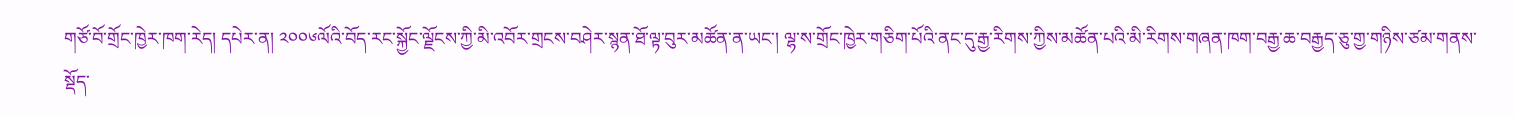གཙོ་བོ་གྲོང་ཁྱེར་ཁག་རེད། དཔེར་ན། ༢༠༠༦ལོའི་བོད་རང་སྐྱོང་ལྗོངས་ཀྱི་མི་འབོར་གྲངས་བཤེར་སྙན་ཐོ་ལྟ་བུར་མཚོན་ན་ཡང་། ལྷ་ས་གྲོང་ཁྱེར་གཅིག་པོའི་ནང་དུ་རྒྱ་རིགས་ཀྱིས་མཚོན་པའི་མི་རིགས་གཞན་ཁག་བརྒྱ་ཆ་བརྒྱད་ཅུ་གྱ་གཉིས་ཙམ་གནས་སྡོད་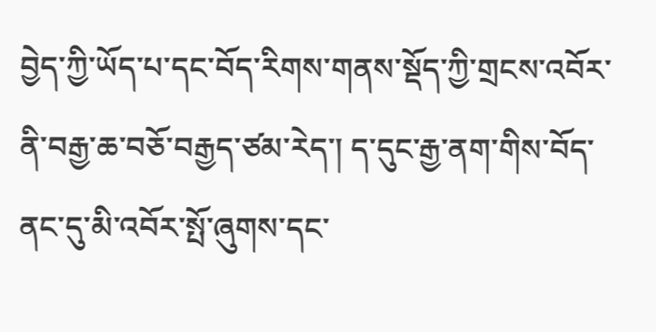བྱེད་ཀྱི་ཡོད་པ་དང་བོད་རིགས་གནས་སྡོད་ཀྱི་གྲངས་འབོར་ནི་བརྒྱ་ཆ་བཅོ་བརྒྱད་ཙམ་རེད་། ད་དུང་རྒྱ་ནག་གིས་བོད་ནང་དུ་མི་འབོར་སྤོ་ཞུགས་དང་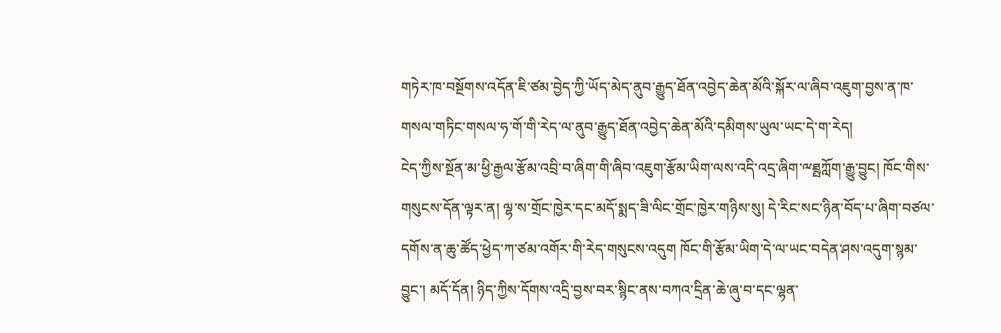གཏེར་ཁ་བསྔོགས་འདོན་ཇི་ཙམ་བྱེད་ཀྱི་ཡོད་མེད་ནུབ་རྒྱུད་ཐོན་འབྱེད་ཆེན་མོའི་སྐོར་ལ་ཞིབ་འཇུག་བྱས་ན་ཁ་གསལ་གཏིང་གསལ་ཧ་གོ་གི་རེད་ལ་ནུབ་རྒྱུད་ཐོན་འབྱེད་ཆེན་མོའི་དམིགས་ཡུལ་ཡང་དེ་ག་རེད།
ངེད་ཀྱིས་སྔོན་མ་ཕྱི་རྒྱལ་རྩོམ་འབྲི་བ་ཞིག་གི་ཞིབ་འཇུག་རྩོམ་ཡིག་ལས་འདི་འདྲ་ཞིག་ྋཐྲྤཀློག་རྒྱུ་བྱུང། ཁོང་གིས་གསུངས་དོན་ལྟར་ན། ལྷ་ས་གྲོང་ཁྱེར་དང་མདོ་སྨད་ཟི་ལིང་གྲོང་ཁྱེར་གཉིས་སུ། དེ་རིང་སང་ཉིན་བོད་པ་ཞིག་བཙལ་དགོས་ན་ཆུ་ཚོད་ཕྱེད་ཀ་ཙམ་འགོར་གི་རེད་གསུངས་འདུག ཁོང་གི་རྩོམ་ཡིག་དེ་ལ་ཡང་བདེན་ཤས་འདུག་སྙམ་བྱུང་། མདོ་དོན། ཉིད་ཀྱིས་དོགས་འདྲི་བྱས་བར་སྙིང་ནས་བཀའ་དྲིན་ཆེ་ཞུ་བ་དང་ལྷན་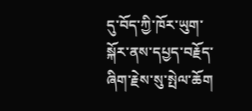དུ་བོད་ཀྱི་ཁོར་ཡུག་སྐོར་ནས་དཔྱད་བརྗོད་ཞིག་རྗེས་སུ་སྤེལ་ཆོག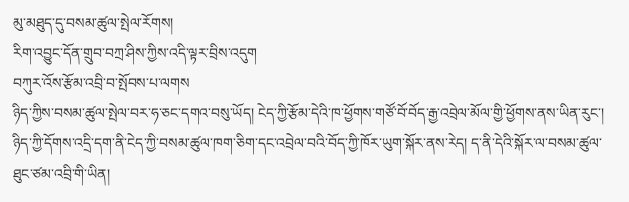མུ་མཐུད་དུ་བསམ་ཚུལ་སྤེལ་རོགས།
རིག་འབྱུང་དོན་གྲུབ་བཀྲ་ཤིས་ཀྱིས་འདི་ལྟར་བྲིས་འདུག
བཀུར་འོས་རྩོམ་འབྲི་བ་སྤོབས་པ་ལགས
ཉིད་ཀྱིས་བསམ་ཚུལ་སྤེལ་བར་ཧ་ཅང་དགའ་བསུ་ཡོད། ངེད་ཀྱི་རྩོམ་དེའི་ཁ་ཕྱོགས་གཙོ་བོ་བོད་རྒྱ་འབྲེལ་མོལ་གྱི་ཕྱོགས་ནས་ཡིན་རུང་། ཉིད་ཀྱི་དོགས་འདྲི་དག་ནི་ངེད་ཀྱི་བསམ་ཚུལ་ཁག་ཅིག་དང་འབྲེལ་བའི་བོད་ཀྱི་ཁོར་ཡུག་སྐོར་ནས་རེད། ད་ནི་དེའི་སྐོར་ལ་བསམ་ཚུལ་ཐུང་ཙམ་འབྲི་གི་ཡིན།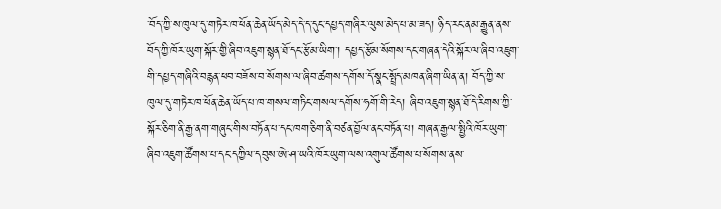་བོད་ཀྱི་ས་ཁུལ་དུ་གཏེར་ཁ་ཕོན་ཆེན་ཡོད་མེད་དེ་ད་དུང་དཔྱད་གཞིར་ལུས་མེད་པ་མ་ཟད། ཉིད་རང་ནམ་རྒྱུན་ནས་བོད་ཀྱི་ཁོར་ཡུག་སྐོར་གྱི་ཞིབ་འཇུག་སྙན་ཐོ་དང་རྩོམ་ཡིག་། དཔྱད་རྩོམ་སོགས་དང་གཞན་དེའི་སྐོར་ལ་ཞིབ་འཇུག་གི་དཔྱད་གཞིའི་བརྙན་ཕབ་བཟོས་བ་སོགས་ལ་ཞིབ་ཚགས་དགོས་དོ་སྣང་སྤྲོད་མཁན་ཞིག་ཡིན་ན། བོད་ཀྱི་ས་ཁུལ་དུ་གཏེར་ཁ་ཕོན་ཆེན་ཡོད་པ་ཁ་གསལ་གཏིང་གསལ་དགོས་ཧགོ་གི་རེད། ཞིབ་འཇུག་སྙན་ཐོ་དེ་རིགས་ཀྱི་སྐོར་ཅིག་ནི་རྒྱ་ནག་གཞུང་གིས་བཏོན་པ་དང་ཁག་ཅིག་ནི་བཙན་བྱོལ་ནང་བཏོན་པ། གཞན་རྒྱལ་སྤྱིའི་ཁོར་ཡུག་ཞིབ་འཇུག་ཚོགས་པ་དང་དཀྱིལ་དབུས་ཨེ་ཤ་ཡའི་ཁོར་ཡུག་ལས་འགུལ་ཚོགས་པ་སོགས་ནས་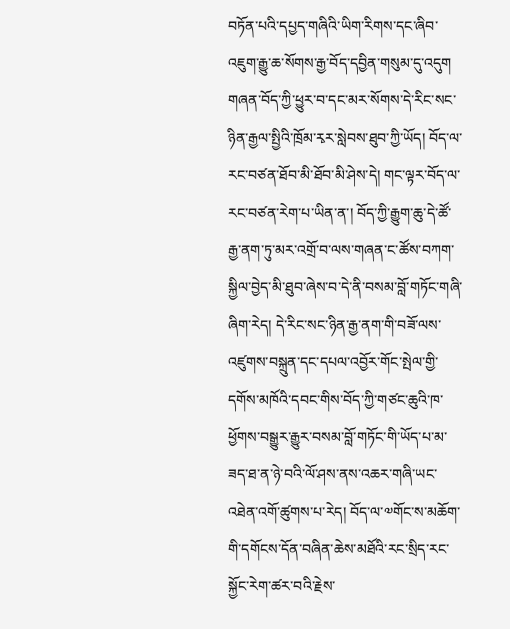བཏོན་པའི་དཔྱད་གཞིའི་ཡིག་རིགས་དང་ཞིབ་འཇུག་རྒྱུ་ཆ་སོགས་རྒྱ་བོད་དབྱིན་གསུམ་དུ་འདུག གཞན་བོད་ཀྱི་ཕྱུར་བ་དང་མར་སོགས་དེ་རིང་སང་ཉིན་རྒྱལ་སྤྱིའི་ཁྲོམ་རྭར་སླེབས་ཐུབ་ཀྱི་ཡོད། བོད་ལ་རང་བཙན་ཐོབ་མི་ཐོབ་མི་ཤེས་དེ། གང་ལྟར་བོད་ལ་རང་བཙན་རེག་པ་ཡིན་ན་། བོད་ཀྱི་རྒྱུག་ཆུ་དེ་ཚོ་རྒྱ་ནག་ཏུ་མར་འགྲོ་བ་ལས་གཞན་ང་ཚོས་བཀག་སྐྱིལ་བྱེད་མི་ཐུབ་ཞེས་བ་དེ་ནི་བསམ་བློ་གཏོང་གཞི་ཞིག་རེད། དེ་རིང་སང་ཉིན་རྒྱ་ནག་གི་བཟོ་ལས་འཛུགས་བསྐྲུན་དང་དཔལ་འབྱོར་གོང་སྤེལ་གྱི་དགོས་མཁོའི་དབང་གིས་བོད་ཀྱི་གཙང་ཆུའི་ཁ་ཕྱོགས་བསྒྱུར་རྒྱུར་བསམ་བློ་གཏོང་གི་ཡོད་པ་མ་ཟད་ཐ་ན་ཉེ་བའི་ལོ་ཤས་ནས་འཆར་གཞི་ཡང་འཐེན་འགོ་ཚུགས་པ་རེད། བོད་ལ་༧གོང་ས་མཆོག་གི་དགོངས་དོན་བཞིན་ཆེས་མཐོའི་རང་སྲིད་རང་སྐྱོང་རེག་ཚར་བའི་རྗེས་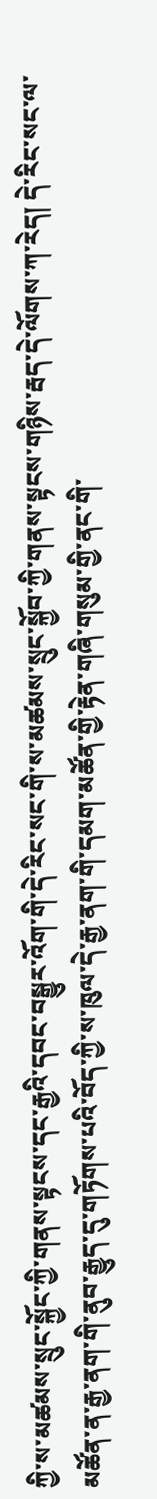ཀྱི་ས་མཚམས་སྲུང་སྐྱོང་ཀྱི་གནས་སྟངས་དང་རྒྱའི་དབང་བསྒྱུར་འོག་གི་དེ་རིང་སང་གི་ས་མཚམས་སྲུང་སྐྱོབ་ཀྱི་གནས་སྟངས་གཉིས་རྦད་དེ་ལོགས་ཀ་རེད། དེ་རིང་སང་ལ་མཚོན་ན་རྒྱ་ནག་གི་ནུབ་རྒྱུད་དུ་གཏོགས་པའི་བོད་ཀྱི་ས་ཁུལ་དེ་རྒྱ་ནག་གི་དམག་མཚོན་གྱི་རྟེན་གཞི་གསུམ་གྱི་ནང་གི་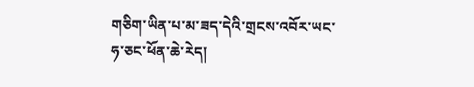གཅིག་ཡིན་པ་མ་ཟད་དེའི་གྲངས་འབོར་ཡང་ཧ་ཅང་ཕོན་ཆེ་རེད།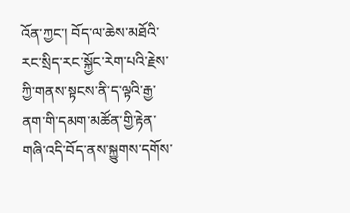འོན་ཀྱང་། བོད་ལ་ཆེས་མཐོའི་རང་སྲིད་རང་སྐྱོང་རེག་པའི་རྗེས་ཀྱི་གནས་སྟངས་ནི་ད་ལྟའི་རྒྱ་ནག་གི་དམག་མཚོན་གྱི་རྟེན་གཞི་འདི་བོད་ནས་སྐྱུགས་དགོས་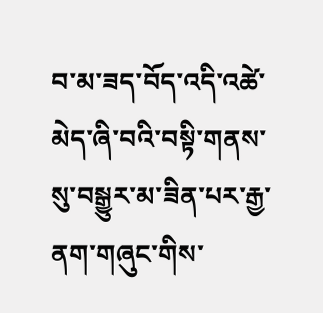བ་མ་ཟད་བོད་འདི་འཚེ་མེད་ཞི་བའི་བསྟི་གནས་སུ་བསྒྱུར་མ་ཟིན་པར་རྒྱ་ནག་གཞུང་གིས་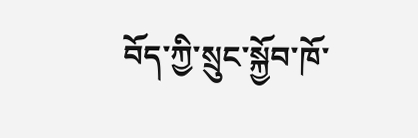བོད་ཀྱི་སྲུང་སྐྱོབ་ཁོ་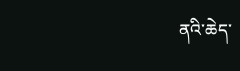ནའི་ཆེད་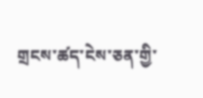གྲངས་ཚད་ངེས་ཅན་གྱི་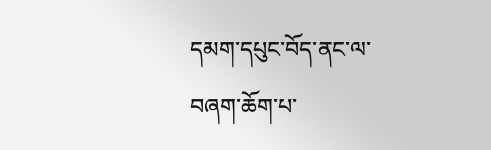དམག་དཔུང་བོད་ནང་ལ་བཞག་ཆོག་པ་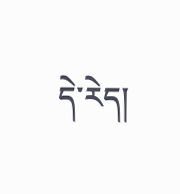དེ་རེད།